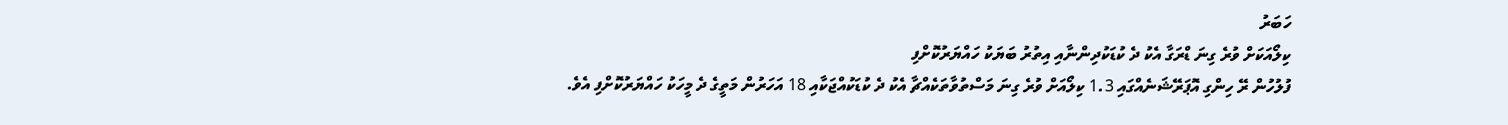ހަބަރު
ކިލޯއަކަށް ވުރެ ގިނަ ޑްރަގާ އެކު ދެ ކުޑަކުދިންނާއި އިތުރު ބަޔަކު ހައްޔަރުކޮށްފި
ފުލުހުން ރޭ ހިންގި އޮޕަރޭޝަނެއްގައި 1.3 ކިލޯއަށް ވުރެ ގިނަ މަސްތުވާތަކެއްޗާ އެކު ދެ ކުޑަކުއްޖަކާއި 18 އަހަރުން މަތީގެ ދެ މީހަކު ހައްޔަރުކޮށްފި އެވެ.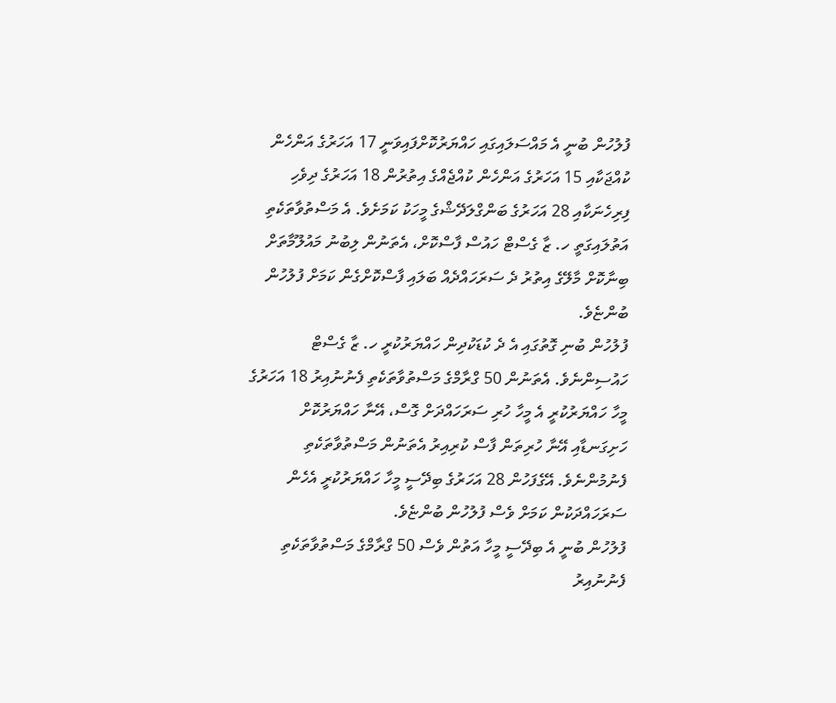ފުލުހުން ބުނީ އެ މައްސަލައިގައި ހައްޔަރުކޮށްފައިވަނީ 17 އަހަރުގެ އަންހެން ކުއްޖަކާއި 15 އަހަރުގެ އަންހެން ކުއްޖެއްގެ އިތުރުން 18 އަހަރުގެ ދިވެހި ފިރިހެނަކާއި 28 އަހަރުގެ ބަންގްލަދޭޝްގެ މީހަކު ކަމަށެވެ. އެ މަސްތުވާތަކެތި އަތުލައިގަތީ ހ. ޒާ ގެސްޓް ހައުސް ފާސްކޮށް، އެތަނުން ލިބުނު މައުލޫމާތަށް ބިނާކޮށް މާލޭގެ އިތުރު ދެ ސަރަހައްދެއް ބަލައި ފާސްކޮށްގެން ކަމަށް ފުލުހުން ބުންޏެވެ.
ފުލުހުން ބުނި ގޮތުގައި އެ ދެ ކުޑަކުދިން ހައްޔަރުކުރީ ހ. ޒާ ގެސްޓް ހައުސިންނެވެ. އެތަނުން 50 ގްރާމްގެ މަސްތުވާތަކެތި ފެނުނުއިރު 18 އަހަރުގެ މީހާ ހައްޔަރުކުރީ އެ މީހާ ހުރި ސަރަހައްދަށް ގޮސް، އޭނާ ހައްޔަރުކޮށް ހަށިގަނޑާއި އޭނާ ހުރިތަން ފާސް ކުރިއިރު އެތަނުން މަސްތުވާތަކެތި ފެނުމުންނެވެ. އޭގެފަހުން 28 އަހަރުގެ ބިދޭސީ މީހާ ހައްޔަރުކުރީ އެހެން ސަރަހައްދަކުން ކަމަށް ވެސް ފުލުހުން ބުންޏެވެ.
ފުލުހުން ބުނީ އެ ބިދޭސީ މީހާ އަތުން ވެސް 50 ގްރާމްގެ މަސްތުވާތަކެތި ފެނުނުއިރު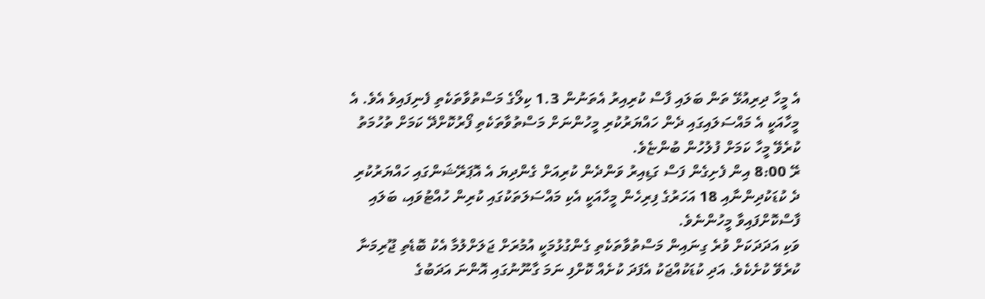އެ މީހާ ދިރިއުޅޭ ތަން ބަލައި ފާސް ކުރިއިރު އެތަނުން 1.3 ކިލޯގެ މަސްތުވާތަކެތި ފެނިފައިވެ އެވެ. އެ މީހާއަކީ އެ މައްސަލައިގައި ދެން ހައްޔަރުކުރި މީހުންނަށް މަސްތުވާތަކެތި ފޯރުކޮށްދޭ ކަމަށް ތުހުމަތު ކުރެވޭ މީހާ ކަމަށް ފުލުހުން ބުންޏެވެ.
ރޭ 8:00 އިން ފެށިގެން ފަސް ގަޑިއިރު ވަންދެން ކުރިއަށް ގެންދިޔަ އެ އޮޕަރޭޝަންގައި ހައްޔަރުކުރި ދެ ކުޑަކުދިންނާއި 18 އަހަރުގެ ފިރިހެން މީހާއަކީ އެކި މައްސަލަތަކުގައި ކުރިން ހުއްޓުވައި، ބަލައި ފާސްކޮށްފައިވާ މީހުންނެވެ.
ވަކި އަދަދަކަށް ވުރެ ގިނައިން މަސްތުވާތަކެތި ގެންގުޅުމަކީ އުމުރަށް ޖަލަށްލުމާ އެކު ބޮޑެތި ޖޫރިމަނާ ކުރެވޭ ކުށެކެވެ. އަދި ކުޑަކުއްޖަކު އެފަދަ ކުށެއް ކޮށްފި ނަމަ ގާނޫނުގައި އޮންނަ އަދަބުގެ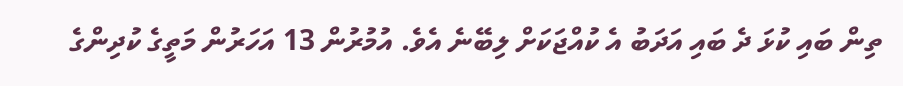ތިން ބައި ކުޅަ ދެ ބައި އަދަބު އެ ކުއްޖަކަށް ލިބޭނެ އެވެ. އުމުރުން 13 އަހަރުން މަތީގެ ކުދިންގެ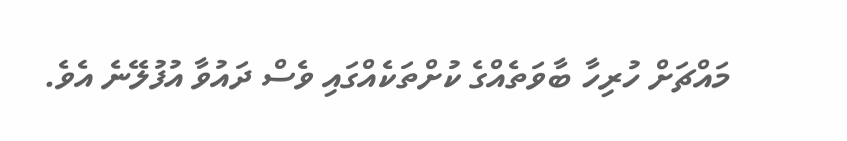މައްޗަށް ހުރިހާ ބާވަތެއްގެ ކުށްތަކެއްގައި ވެސް ދައުވާ އުފުލޭނެ އެވެ.